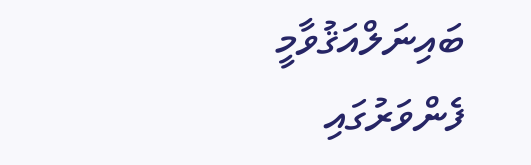ބައިނަލްއަޤުވާމީ ފެންވަރުގައި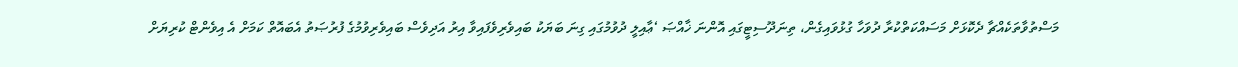މަސްތުވާތަކެއްޗާ ދެކޮޅަށް މަސައްކަތްކުރާ ދުވަހާ ގުޅުވައިގެން، ތިނަދޫސިޓީގައި އޮންނަ ޚާއްޞަ ‘ޢާއިލީ ދުވުމުގައި ގިނަ ބަޔަކު ބައިވެރިވެފައިވާ އިރު އަދިވެސް ބައިވެރިވުމުގެ ފުރުޞަތު އެބައޮތް ކަމަށް އެ އިވެންޓް ކުރިޔަށް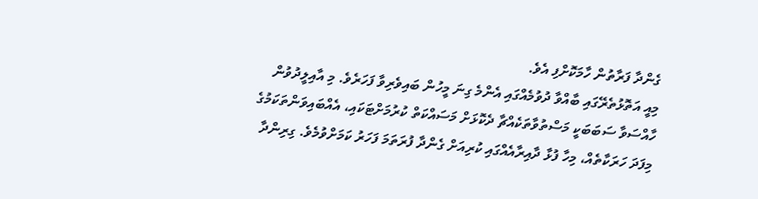ގެންދާ ފަރާތުން ހާމަކޮށްފި އެވެ.
މިއީ އަތޮޅުތެރޭގައި ބާއްވާ ދުވުމެއްގައި އެންމެ ގިނަ މީހުން ބައިވެރިވާ ފަހަރެވެ. މި އާއިލީދުވުން ހާއްސަވާ ސަބަބަކީ މަސްތުވާތަކެއްޗާ ދެކޮޅަށް މަސައްކަތް ކުރުމަށްޓަކައި، އެއްބައިވަންތަކަމުގެ މިފަދަ ހަރަކާތެއް، މިހާ ފުޅާ ދާއިރާއެއްގައި ކުރިއަށް ގެންދާ ފުރަތަމަ ފަހަރު ކަމަށްވުމެވެ. ގިރިންދާ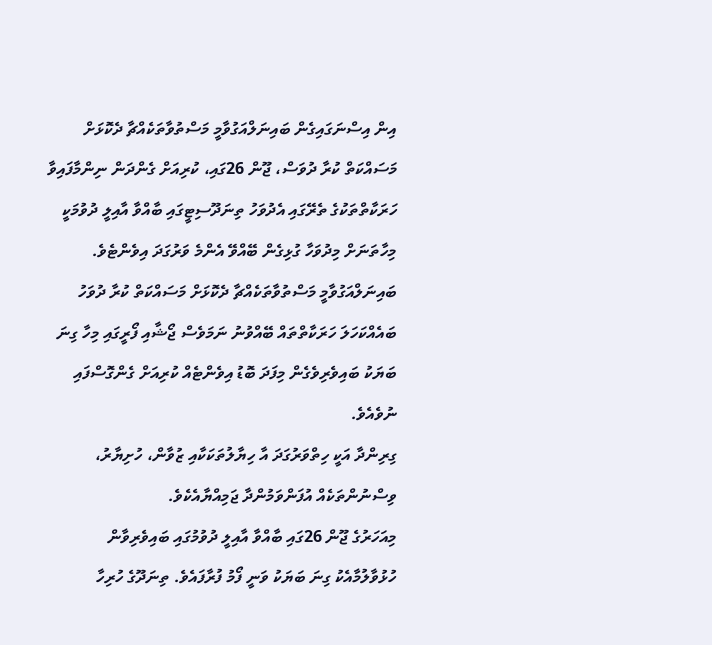އިން އިސްނަގައިގެން ބައިނަލްއަގުވާމީ މަސްތުވާތަކެއްޗާ ދެކޮޅަށް މަސައްކަތް ކުރާ ދުވަސް، ޖޫން 26ގައި، ކުރިއަށް ގެންދަން ނިންމާފައިވާ ހަރަކާތްތަކުގެ ތެރޭގައި އެދުވަހު ތިނަދޫސިޓީގައި ބާއްވާ އާއިލީ ދުވުމަކީ މިހާތަނަށް މިދުވަހާ ގުޅިގެން ބޭއްވޭ އެންމެ ވަރުގަދަ އިވެންޓެވެ. ބައިނަލްއަގުވާމީ މަސްތުވާތަކެއްޗާ ދެކޮޅަށް މަސައްކަތް ކުރާ ދުވަހު ބައެއްކަހަލަ ހަރަކާތްތައް ބޭއްވުނު ނަމަވެސް ޖޯޝާއި ފޯރީގައި މިހާ ގިނަ ބަޔަކު ބައިވެރިވެގެން މިފަދަ ބޮޑު އިވެންޓެއް ކުރިއަށް ގެންގޮސްފައި ނުވެއެވެ.
ގިރިންދާ އަކީ ހިތްވަރުގަދަ އާ ހިޔާލުތަކަކާއި ޒުވާން، ހުށިޔާރު، ވިސްނުންތަކެއް އުފަންވަމުންދާ ޖަމިއްޔާއެކެވެ.
މިއަހަރުގެ ޖޫން 26ގައި ބާއްވާ އާއިލީ ދުވުމުގައި ބައިވެރިވާން ހުޅުވާލުމާއެކު ގިނަ ބަޔަކު ވަނީ ފޯމު ފުރާފައެވެ. ތިނަދޫގެ ހުރިހާ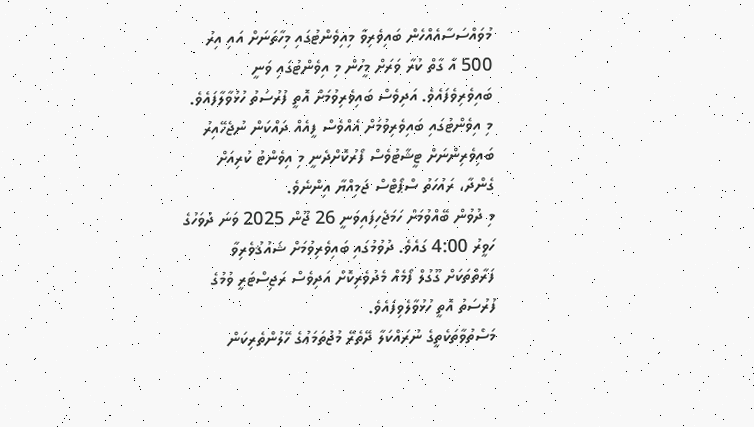މުވައްސަސާއެއްހެން ބައިވެރިވާ މިއިވެންޓުގައި މިހާތަނަށް އައި އިރު 500 އާ ގާތް ކުރާ ވަރަށް މީހުން މި އިވެންޓުގައި ވަނީ ބައިވެރިވެފައެވެ. އަދިވެސް ބައިވެރިވުމަށް އޮތީ ފުރުސަތު ހުޅުވާލާފައެވެ. މި އިވެންޓުގައި ބައިވެރިވުމަށް އެއްވެސް ފީއެއް ދައްކަން ނުޖެހޭއިރު ބައިވެރިންނަށް ޓީޝާޓުވެސް ފޯރުކޮށްދެނީ މި އިވެންޓު ކުރިއަށް ގެންދާ، ރައުހަތު ސްޕޯޓްސް ޖަމިއްޔާ އިންނެވެ.
މި ދުވުން ބޭއްވުމަށް ހަމަޖެހިފައިވަނީ 26 ޖޫން 2025 ވަނަ ދުވަހުގެ ހަވީރު 4:00 ގައެވެ. ދުވުމުގައި ބައިވެރިވުމަށް ޝައުޤުވެރިވާ ފަރާތްތަކަށް ގޫގުލް ފޯމެއް މެދުވެރިކޮށް އަދިވެސް ރަޖިސްޓަރީ ވުމުގެ ފުރުސަތު އޮތީ ހުޅުވާލެވިފައެވެ.
މަސްތުވާތަކެތީގެ ނުރައްކަލާ ދޭތެރޭ މުޖުތަމަޢުގެ ހޭލުންތެރިކަން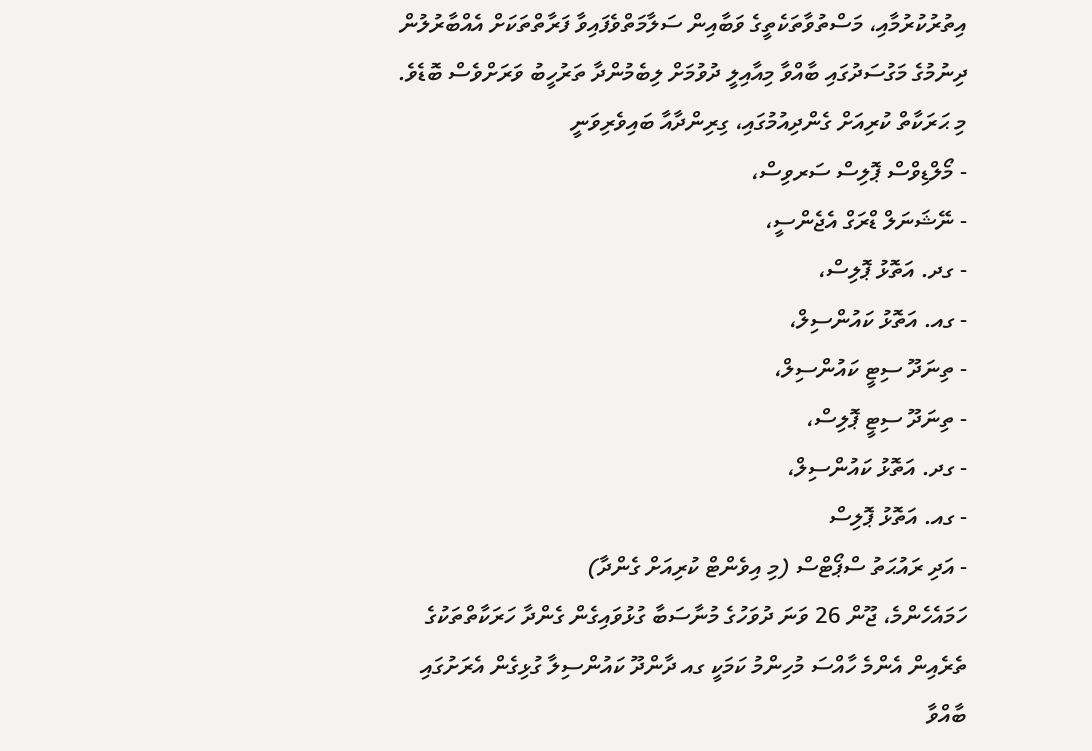އިތުރުކުރުމާއި، މަސްތުވާތަކެތީގެ ވަބާއިން ސަލާމަތްވެފައިވާ ފަރާތްތަކަށް އެއްބާރުލުން ދިނުމުގެ މަގުސަދުގައި ބާއްވާ މިއާއިލީ ދުވުމަށް ލިބެމުންދާ ތަރުހީބު ވަރަށްވެސް ބޮޑެވެ.
މި ޙަރަކާތް ކުރިއަށް ގެންދިއުމުގައި، ގިރިންދާއާ ބައިވެރިވަނީ
- މޯލްޑިވްސް ޕޮލިސް ސަރވިސް،
- ނޭޝަނަލް ޑްރަގް އެޖެންސީ،
- ގދ. އަތޮޅު ޕޮލިސް،
- ގއ. އަތޮޅު ކައުންސިލް،
- ތިނަދޫ ސިޓީ ކައުންސިލް،
- ތިނަދޫ ސިޓީ ޕޮލިސް،
- ގދ. އަތޮޅު ކައުންސިލް،
- ގއ. އަތޮޅު ޕޮލިސް
- އަދި ރައުޙަތު ސްޕޯޓްސް (މި އިވެންޓް ކުރިއަށް ގެންދާ)
ހަމައެހެންމެ، ޖޫން 26 ވަނަ ދުވަހުގެ މުނާސަބާ ގުޅުވައިގެން ގެންދާ ހަރަކާތްތަކުގެ ތެރެއިން އެންމެ ހާއްސަ މުހިންމު ކަމަކީ ގއ ދާންދޫ ކައުންސިލާ ގުޅިގެން އެރަށުގައި ބާއްވާ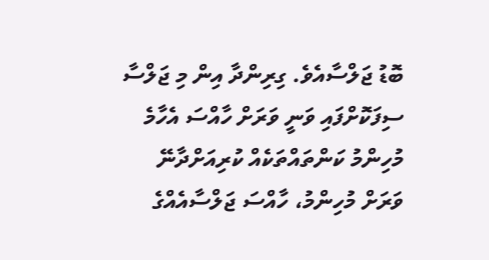ބޮޑު ޖަލްސާއެވެ. ގިރިންދާ އިން މި ޖަލްސާ ސިފަކޮށްފައި ވަނީ ވަރަށް ހާއްސަ އެހާމެ މުހިންމު ކަންތައްތަކެއް ކުރިއަށްދާނޭ ވަރަށް މުހިންމު، ހާއްސަ ޖަލްސާއެއްގެ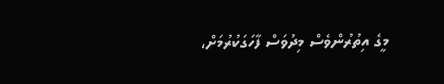މީގެ އިތުރުންވެސް މިދުވަސް ފާހަގަކުރުމަށް،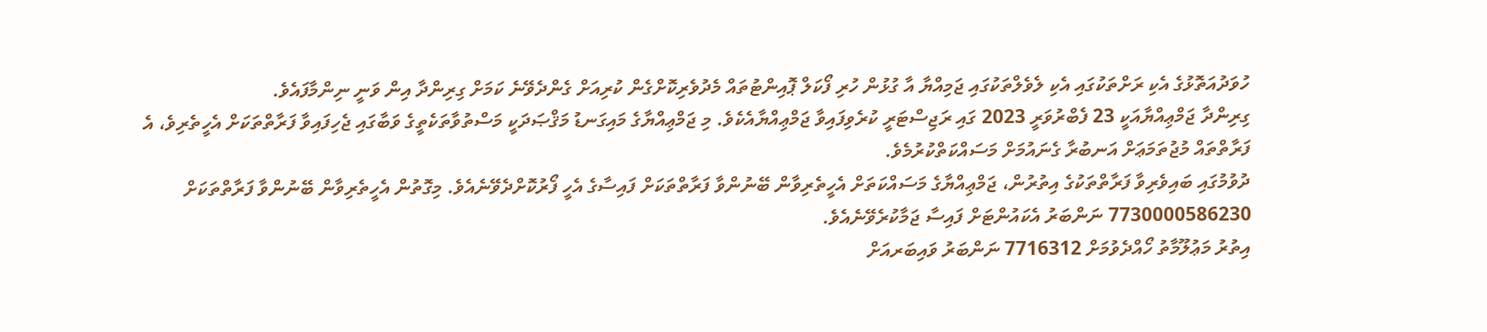ހުވަދުއަތޮޅުގެ އެކި ރަށްތަކުގައި އެކި ލެވެލްތަކުގައި ޖަމިއްޔާ އާ ގުޅުން ހުރި ފޯކަލް ޕޮއިންޓުތައް މެދުވެރިކޮށްގެން ކުރިއަށް ގެންދެވޭނެ ކަމަށް ގިރިންދާ އިން ވަނީ ނިންމާފައެވެ.
ގިރިންދާ ޖަމްޢިއްޔާއަކީ 23 ފެބްރުވަރީ 2023 ގައި ރަޖިސްޓަރީ ކުރެވިފައިވާ ޖަމްޢިއްޔާއެކެވެ. މި ޖަމްޢިއްޔާގެ މައިގަނޑު މަޤްޞަދަކީ މަސްތުވާތަކެތީގެ ވަބާގައި ޖެހިފައިވާ ފަރާތްތަކަށް އެހީތެރިވެ، އެ ފަރާތްތައް މުޖުތަމަޢަށް އަނބުރާ ގެނައުމަށް މަސައްކަތްކުރުމެވެ.
ދުވުމުގައި ބައިވެރިވާ ފަރާތްތަކުގެ އިތުރުން، ޖަމްޢިއްޔާގެ މަސައްކަތަށް އެހީތެރިވާން ބޭނުންވާ ފަރާތްތަކަށް ފައިސާގެ އެހީ ފޯރުކޮށްދެވޭނެއެވެ. މިގޮތުން އެހީތެރިވާން ބޭނުންވާ ފަރާތްތަކަށް 7730000586230 ނަންބަރު އެކައުންޓަށް ފައިސާ ޖަމާކުރެވޭނެއެވެ.
އިތުރު މަޢުލޫމާތު ހޯއްދެވުމަށް 7716312 ނަންބަރު ވައިބަރއަށް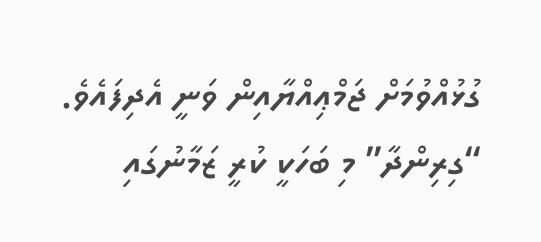ގުޅުއްވުމަށް ޖަމްޢިއްޔާއިން ވަނީ އެދިފައެވެ.
“ގިރިންދާ” މި ބަހަކީ ކުރީ ޒަމާނުގައި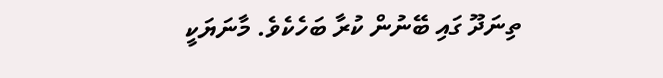ތިނަދޫ ގައި ބޭނުން ކުރާ ބަހެކެވެ. މާނަޔަކީ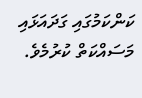ކަންކަމުގައި ގަދައަޅައި މަސައްކަތް ކުރުމެވެ.